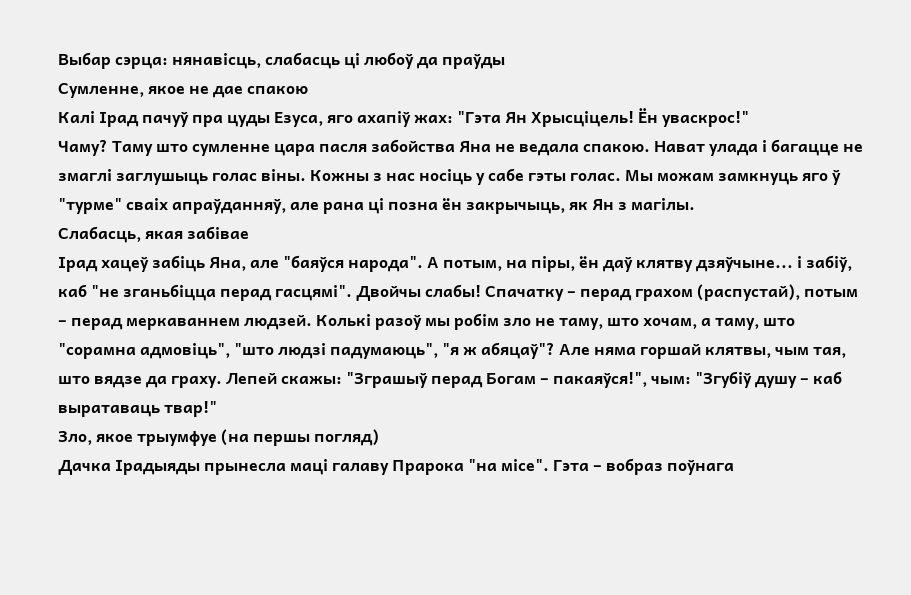Выбар сэрца: нянавісць, слабасць ці любоў да праўды
Сумленне, якое не дае спакою
Калі Ірад пачуў пра цуды Езуса, яго ахапіў жах: "Гэта Ян Хрысціцель! Ён уваскрос!"
Чаму? Таму што сумленне цара пасля забойства Яна не ведала спакою. Нават улада і багацце не змаглі заглушыць голас віны. Кожны з нас носіць у сабе гэты голас. Мы можам замкнуць яго ў "турме" сваіх апраўданняў, але рана ці позна ён закрычыць, як Ян з магілы.
Слабасць, якая забівае
Ірад хацеў забіць Яна, але "баяўся народа". А потым, на піры, ён даў клятву дзяўчыне... і забіў, каб "не зганьбіцца перад гасцямі". Двойчы слабы! Спачатку – перад грахом (распустай), потым – перад меркаваннем людзей. Колькі разоў мы робім зло не таму, што хочам, а таму, што "сорамна адмовіць", "што людзі падумаюць", "я ж абяцаў"? Але няма горшай клятвы, чым тая, што вядзе да граху. Лепей скажы: "Зграшыў перад Богам – пакаяўся!", чым: "Згубіў душу – каб выратаваць твар!"
Зло, якое трыумфуе (на першы погляд)
Дачка Ірадыяды прынесла маці галаву Прарока "на місе". Гэта – вобраз поўнага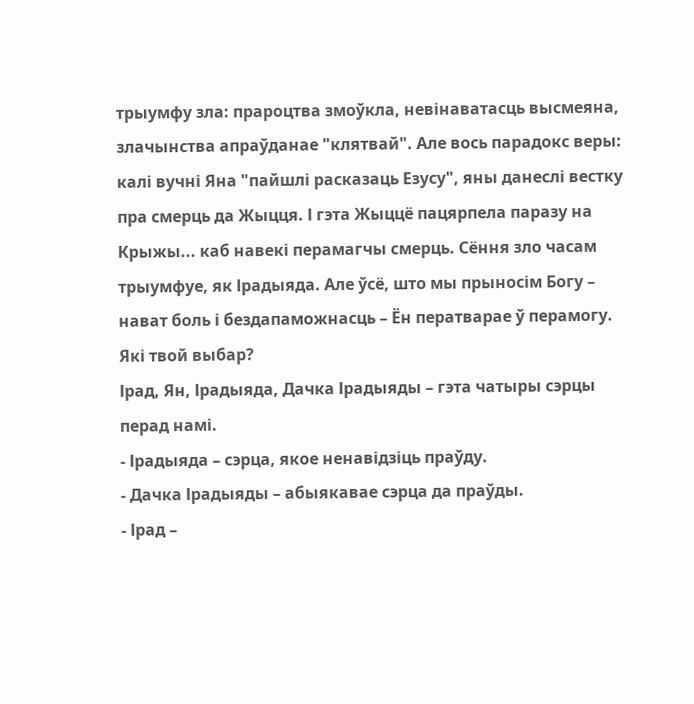трыумфу зла: прароцтва змоўкла, невінаватасць высмеяна, злачынства апраўданае "клятвай". Але вось парадокс веры: калі вучні Яна "пайшлі расказаць Езусу", яны данеслі вестку пра смерць да Жыцця. І гэта Жыццё пацярпела паразу на Крыжы... каб навекі перамагчы смерць. Сёння зло часам трыумфуе, як Ірадыяда. Але ўсё, што мы прыносім Богу – нават боль і бездапаможнасць – Ён ператварае ў перамогу.
Які твой выбар?
Ірад, Ян, Ірадыяда, Дачка Ірадыяды – гэта чатыры сэрцы перад намі.
- Ірадыяда – сэрца, якое ненавідзіць праўду.
- Дачка Ірадыяды – абыякавае сэрца да праўды.
- Ірад –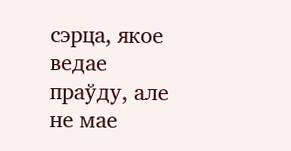сэрца, якое ведае праўду, але не мае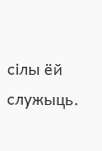сілы ёй служыць.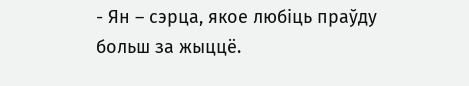- Ян – сэрца, якое любіць праўду больш за жыццё.